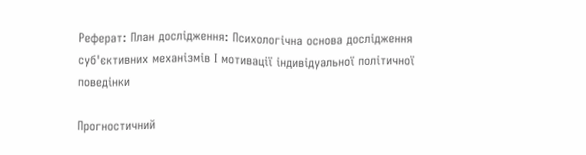Реферат: План дослідження: Психологічна основа дослідження суб'єктивних механізмів І мотивації індивідуальної політичної поведінки

Прогностичний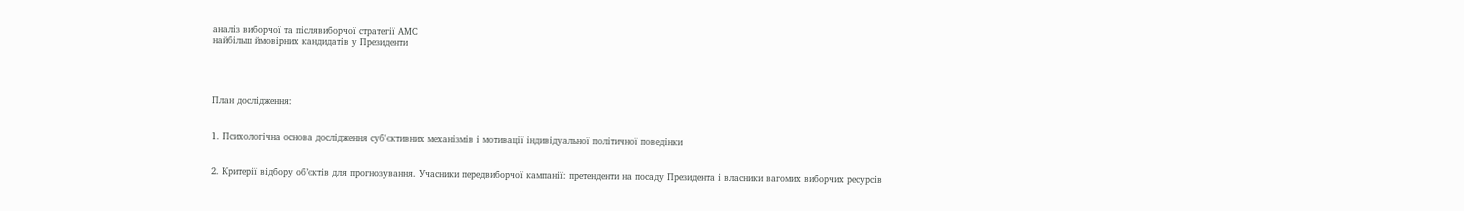аналіз виборчої та післявиборчої стратегії АМС
найбільш ймовірних кандидатів у Президенти




План дослідження:


1. Психологічна основа дослідження суб'єктивних механізмів і мотивації індивідуальної політичної поведінки


2. Критерії відбору об’єктів для прогнозування. Учасники передвиборчої кампанії: претенденти на посаду Президента і власники вагомих виборчих ресурсів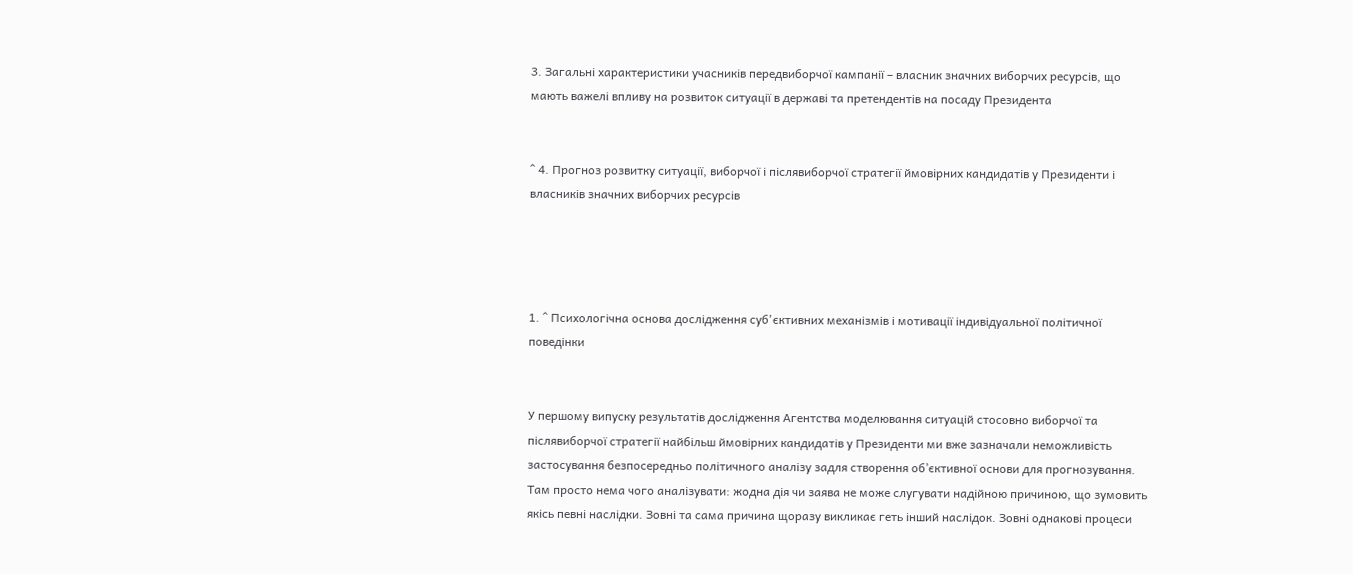3. Загальні характеристики учасників передвиборчої кампанії – власник значних виборчих ресурсів, що мають важелі впливу на розвиток ситуації в державі та претендентів на посаду Президента


^ 4. Прогноз розвитку ситуації, виборчої і післявиборчої стратегії ймовірних кандидатів у Президенти і власників значних виборчих ресурсів




1. ^ Психологічна основа дослідження суб'єктивних механізмів і мотивації індивідуальної політичної поведінки


У першому випуску результатів дослідження Агентства моделювання ситуацій стосовно виборчої та післявиборчої стратегії найбільш ймовірних кандидатів у Президенти ми вже зазначали неможливість застосування безпосередньо політичного аналізу задля створення об’єктивної основи для прогнозування. Там просто нема чого аналізувати: жодна дія чи заява не може слугувати надійною причиною, що зумовить якісь певні наслідки. Зовні та сама причина щоразу викликає геть інший наслідок. Зовні однакові процеси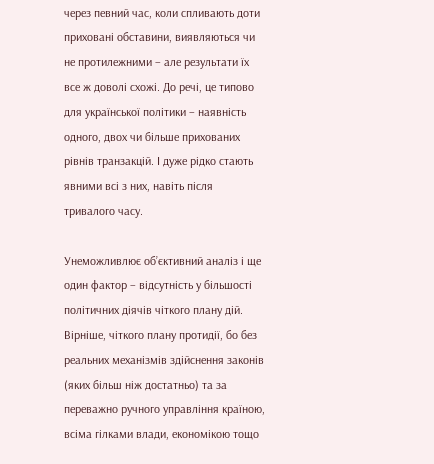через певний час, коли спливають доти приховані обставини, виявляються чи не протилежними – але результати їх все ж доволі схожі. До речі, це типово для української політики – наявність одного, двох чи більше прихованих рівнів транзакцій. І дуже рідко стають явними всі з них, навіть після тривалого часу.

Унеможливлює об’єктивний аналіз і ще один фактор – відсутність у більшості політичних діячів чіткого плану дій. Вірніше, чіткого плану протидії, бо без реальних механізмів здійснення законів (яких більш ніж достатньо) та за переважно ручного управління країною, всіма гілками влади, економікою тощо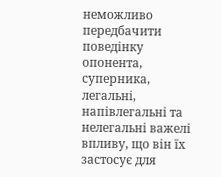неможливо передбачити поведінку опонента, суперника, легальні, напівлегальні та нелегальні важелі впливу, що він їх застосує для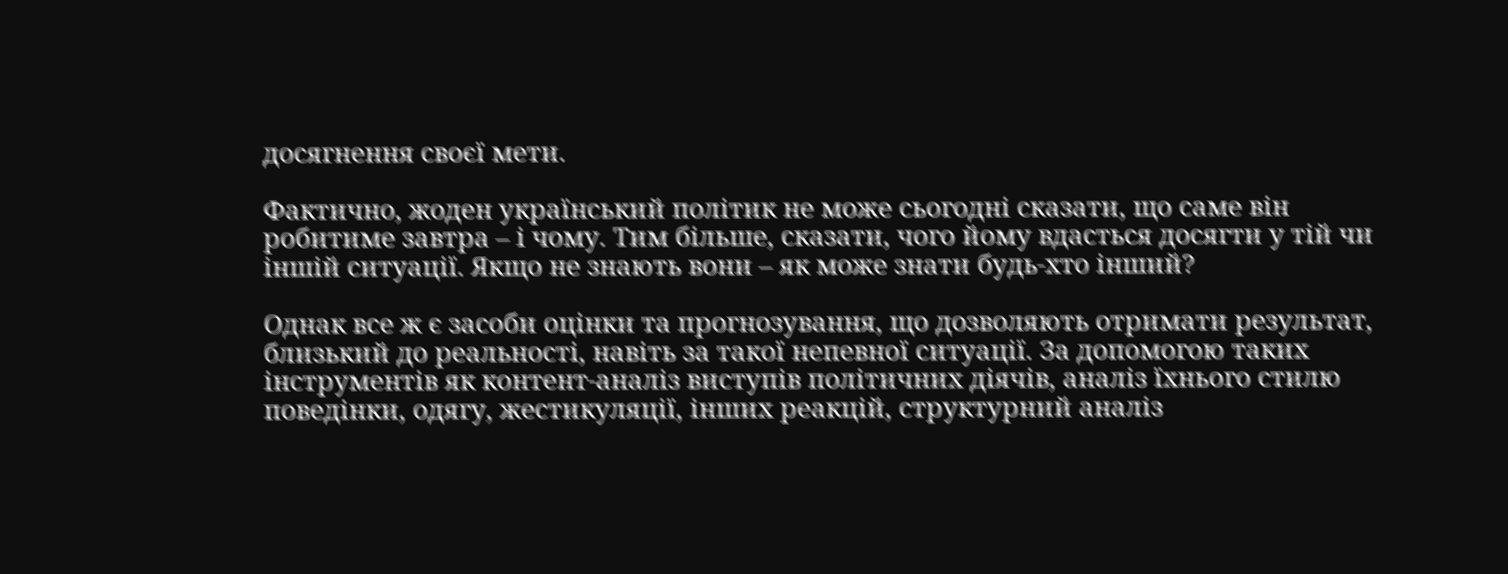досягнення своєї мети.

Фактично, жоден український політик не може сьогодні сказати, що саме він робитиме завтра – і чому. Тим більше, сказати, чого йому вдасться досягти у тій чи іншій ситуації. Якщо не знають вони – як може знати будь-хто інший?

Однак все ж є засоби оцінки та прогнозування, що дозволяють отримати результат, близький до реальності, навіть за такої непевної ситуації. За допомогою таких інструментів як контент-аналіз виступів політичних діячів, аналіз їхнього стилю поведінки, одягу, жестикуляції, інших реакцій, структурний аналіз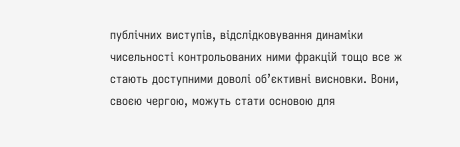публічних виступів, відслідковування динаміки чисельності контрольованих ними фракцій тощо все ж стають доступними доволі об’єктивні висновки. Вони, своєю чергою, можуть стати основою для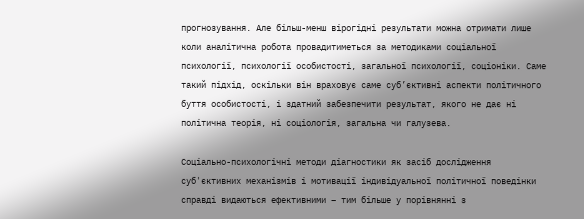прогнозування. Але більш-менш вірогідні результати можна отримати лише коли аналітична робота провадитиметься за методиками соціальної психології, психології особистості, загальної психології, соціоніки. Саме такий підхід, оскільки він враховує саме суб’єктивні аспекти політичного буття особистості, і здатний забезпечити результат, якого не дає ні політична теорія, ні соціологія, загальна чи галузева.

Соціально-психологічні методи діагностики як засіб дослідження суб'єктивних механізмів і мотивації індивідуальної політичної поведінки справді видаються ефективними – тим більше у порівнянні з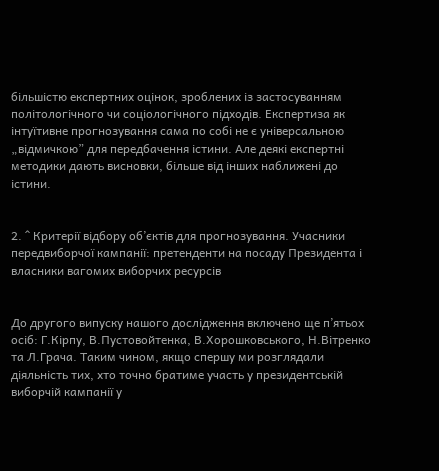більшістю експертних оцінок, зроблених із застосуванням політологічного чи соціологічного підходів. Експертиза як інтуїтивне прогнозування сама по собі не є універсальною „відмичкою” для передбачення істини. Але деякі експертні методики дають висновки, більше від інших наближені до істини.


2. ^ Критерії відбору об’єктів для прогнозування. Учасники передвиборчої кампанії: претенденти на посаду Президента і власники вагомих виборчих ресурсів


До другого випуску нашого дослідження включено ще п’ятьох осіб: Г.Кірпу, В.Пустовойтенка, В.Хорошковського, Н.Вітренко та Л.Грача. Таким чином, якщо спершу ми розглядали діяльність тих, хто точно братиме участь у президентській виборчій кампанії у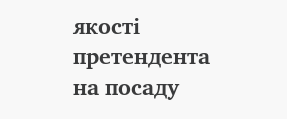якості претендента на посаду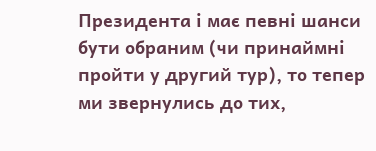Президента і має певні шанси бути обраним (чи принаймні пройти у другий тур), то тепер ми звернулись до тих,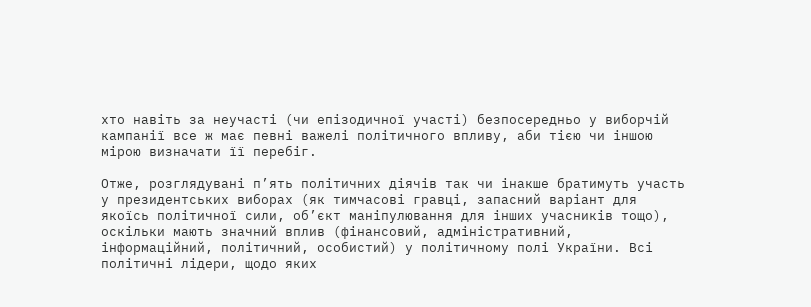хто навіть за неучасті (чи епізодичної участі) безпосередньо у виборчій кампанії все ж має певні важелі політичного впливу, аби тією чи іншою мірою визначати її перебіг.

Отже, розглядувані п’ять політичних діячів так чи інакше братимуть участь у президентських виборах (як тимчасові гравці, запасний варіант для якоїсь політичної сили, об’єкт маніпулювання для інших учасників тощо), оскільки мають значний вплив (фінансовий, адміністративний, інформаційний, політичний, особистий) у політичному полі України. Всі політичні лідери, щодо яких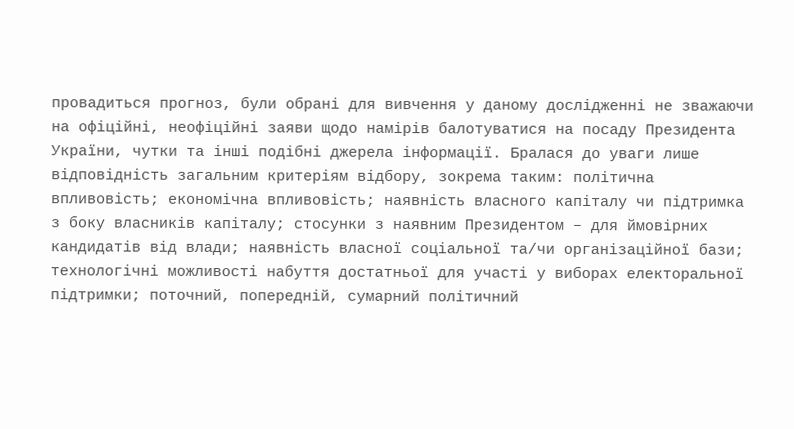провадиться прогноз, були обрані для вивчення у даному дослідженні не зважаючи на офіційні, неофіційні заяви щодо намірів балотуватися на посаду Президента України, чутки та інші подібні джерела інформації. Бралася до уваги лише відповідність загальним критеріям відбору, зокрема таким: політична впливовість; економічна впливовість; наявність власного капіталу чи підтримка з боку власників капіталу; стосунки з наявним Президентом – для ймовірних кандидатів від влади; наявність власної соціальної та/чи організаційної бази; технологічні можливості набуття достатньої для участі у виборах електоральної підтримки; поточний, попередній, сумарний політичний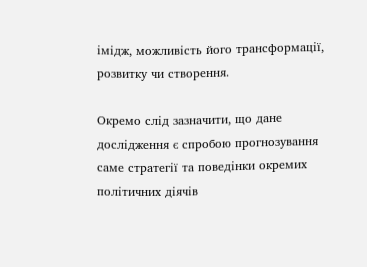імідж, можливість його трансформації, розвитку чи створення.

Окремо слід зазначити, що дане дослідження є спробою прогнозування саме стратегії та поведінки окремих політичних діячів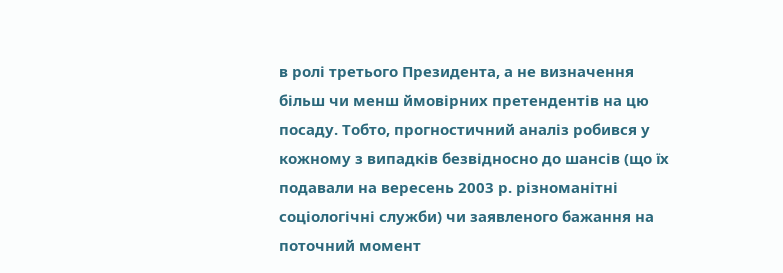в ролі третього Президента, а не визначення більш чи менш ймовірних претендентів на цю посаду. Тобто, прогностичний аналіз робився у кожному з випадків безвідносно до шансів (що їх подавали на вересень 2003 р. різноманітні соціологічні служби) чи заявленого бажання на поточний момент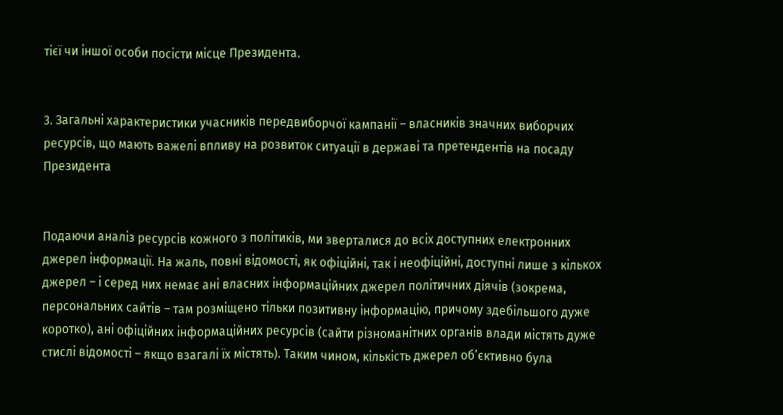тієї чи іншої особи посісти місце Президента.


3. Загальні характеристики учасників передвиборчої кампанії – власників значних виборчих ресурсів, що мають важелі впливу на розвиток ситуації в державі та претендентів на посаду Президента


Подаючи аналіз ресурсів кожного з політиків, ми зверталися до всіх доступних електронних джерел інформації. На жаль, повні відомості, як офіційні, так і неофіційні, доступні лише з кількох джерел – і серед них немає ані власних інформаційних джерел політичних діячів (зокрема, персональних сайтів – там розміщено тільки позитивну інформацію, причому здебільшого дуже коротко), ані офіційних інформаційних ресурсів (сайти різноманітних органів влади містять дуже стислі відомості – якщо взагалі їх містять). Таким чином, кількість джерел об’єктивно була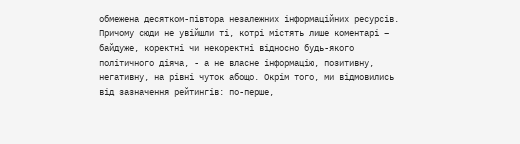обмежена десятком-півтора незалежних інформаційних ресурсів. Причому сюди не увійшли ті, котрі містять лише коментарі – байдуже, коректні чи некоректні відносно будь-якого політичного діяча, - а не власне інформацію, позитивну, негативну, на рівні чуток абощо. Окрім того, ми відмовились від зазначення рейтингів: по-перше,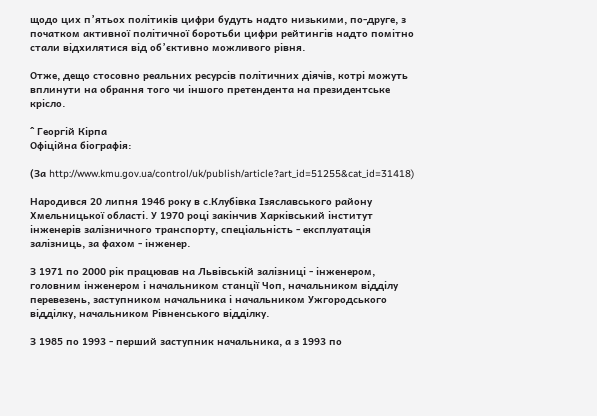щодо цих п’ятьох політиків цифри будуть надто низькими, по-друге, з початком активної політичної боротьби цифри рейтингів надто помітно стали відхилятися від об’єктивно можливого рівня.

Отже, дещо стосовно реальних ресурсів політичних діячів, котрі можуть вплинути на обрання того чи іншого претендента на президентське крісло.

^ Георгій Кірпа
Офіційна біографія:

(За http://www.kmu.gov.ua/control/uk/publish/article?art_id=51255&cat_id=31418)

Народився 20 липня 1946 року в с.Клубівка Ізяславського району Хмельницької області. У 1970 році закінчив Харківський інститут інженерів залізничного транспорту, спеціальність - експлуатація залізниць, за фахом - інженер.

З 1971 по 2000 рік працював на Львівській залізниці - інженером, головним інженером і начальником станції Чоп, начальником відділу перевезень, заступником начальника і начальником Ужгородського відділку, начальником Рівненського відділку.

З 1985 по 1993 - перший заступник начальника, а з 1993 по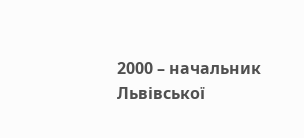2000 – начальник Львівської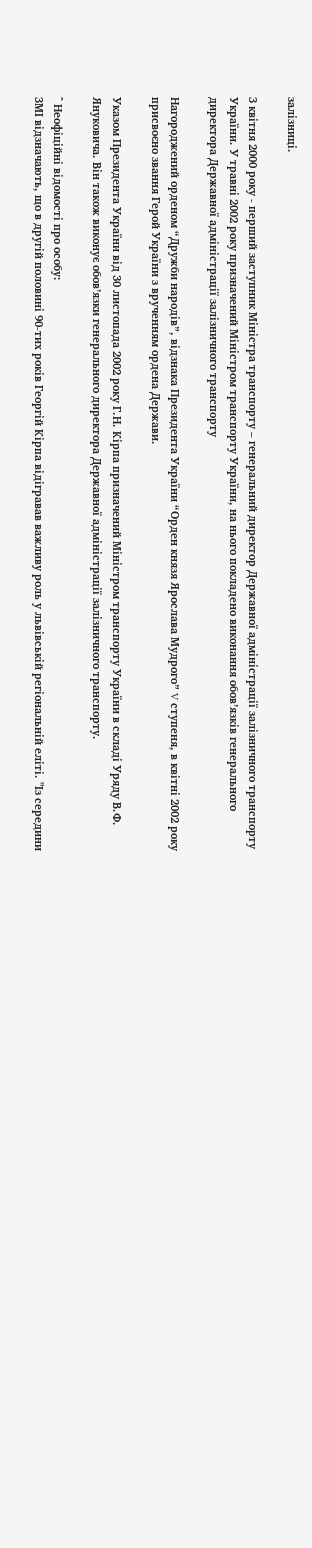залізниці.

З квітня 2000 року - перший заступник Міністра транспорту – генеральний директор Державної адміністрації залізничного транспорту України. У травні 2002 року призначений Міністром транспорту України, на нього покладено виконання обов’язків генерального директора Державної адміністрації залізничного транспорту

Нагороджений орденом “Дружби народів”, відзнака Президента України “Орден князя Ярослава Мудрого” V ступеня, в квітні 2002 року присвоєно звання Герой України з врученням ордена Держави.

Указом Президента України від 30 листопада 2002 року Г.Н. Кірпа призначений Міністром транспорту України в складі Уряду В.Ф. Януковича. Він також виконує обов’язки генерального директора Державної адміністрації залізничного транспорту.

^ Неофіційні відомості про особу:
ЗМІ відзначають, що в другій половині 90-тих років Георгій Кірпа відігравав важливу роль у львівській регіональній еліті. "Із середини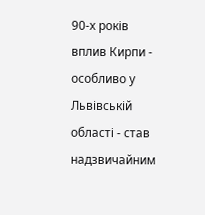90-х років вплив Кирпи - особливо у Львівській області - став надзвичайним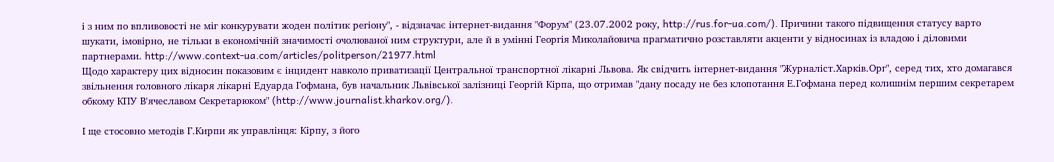і з ним по впливовості не міг конкурувати жоден політик регіону", - відзначає інтернет-видання "Форум" (23.07.2002 року, http://rus.for-ua.com/). Причини такого підвищення статусу варто шукати, імовірно, не тільки в економічній значимості очолюваної ним структури, але й в умінні Георгія Миколайовича прагматично розставляти акценти у відносинах із владою і діловими партнерами. http://www.context-ua.com/articles/politperson/21977.html
Щодо характеру цих відносин показовим є інцидент навколо приватизації Центральної транспортної лікарні Львова. Як свідчить інтернет-видання "Журналіст.Харків.Орг", серед тих, хто домагався звільнення головного лікаря лікарні Едуарда Гофмана, був начальник Львівської залізниці Георгій Кірпа, що отримав "дану посаду не без клопотання Е.Гофмана перед колишнім першим секретарем обкому КПУ В'ячеславом Секретарюком" (http://www.journalist.kharkov.org/).

І ще стосовно методів Г.Кирпи як управлінця: Кірпу, з його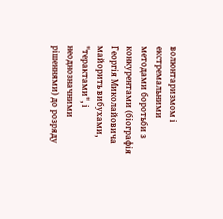волюнтаризмом і екстремальними методами боротьби з конкурентами (біографія Георгія Миколайовича майорить вибухами, "терактами", і неоднозначними рішеннями) до розряду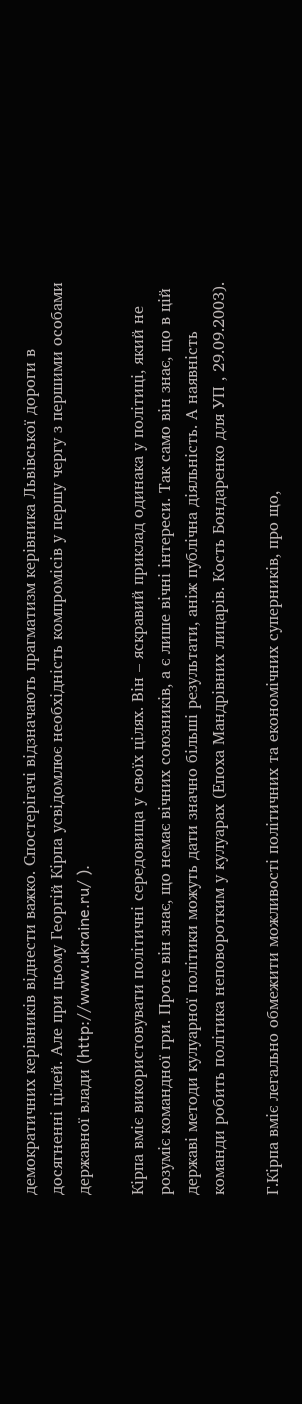демократичних керівників віднести важко. Спостерігачі відзначають прагматизм керівника Львівської дороги в досягненні цілей. Але при цьому Георгій Кірпа усвідомлює необхідність компромісів у першу чергу з першими особами державної влади (http://www.ukraine.ru/ ).

Кірпа вміє використовувати політичні середовища у своїх цілях. Він – яскравий приклад одинака у політиці, який не розуміє командної гри. Проте він знає, що немає вічних союзників, а є лише вічні інтереси. Так само він знає, що в цій державі методи кулуарної політики можуть дати значно більші результати, аніж публічна діяльність. А наявність команди робить політика неповоротким у кулуарах (Епоха Мандрівних лицарів. Кость Бондаренко для УП , 29.09.2003).

Г.Кірпа вміє легально обмежити можливості політичних та економічних суперників, про що,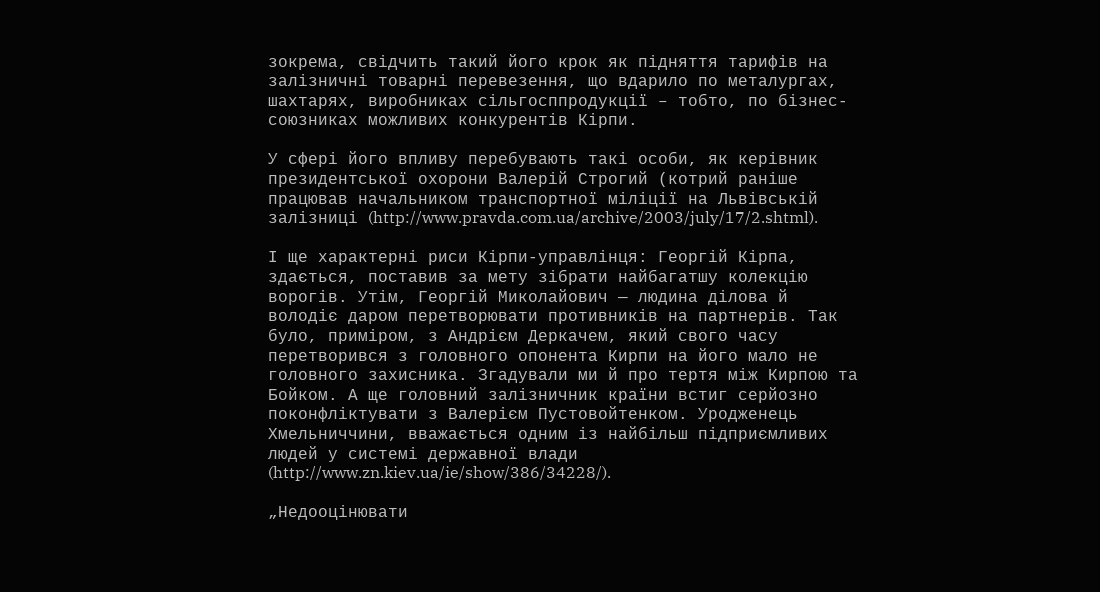зокрема, свідчить такий його крок як підняття тарифів на залізничні товарні перевезення, що вдарило по металургах, шахтарях, виробниках сільгосппродукції – тобто, по бізнес-союзниках можливих конкурентів Кірпи.

У сфері його впливу перебувають такі особи, як керівник президентської охорони Валерій Строгий (котрий раніше працював начальником транспортної міліції на Львівській залізниці (http://www.pravda.com.ua/archive/2003/july/17/2.shtml).

І ще характерні риси Кірпи-управлінця: Георгій Кірпа, здається, поставив за мету зібрати найбагатшу колекцію ворогів. Утім, Георгій Миколайович — людина ділова й володіє даром перетворювати противників на партнерів. Так було, приміром, з Андрієм Деркачем, який свого часу перетворився з головного опонента Кирпи на його мало не головного захисника. Згадували ми й про тертя між Кирпою та Бойком. А ще головний залізничник країни встиг серйозно поконфліктувати з Валерієм Пустовойтенком. Уродженець Хмельниччини, вважається одним із найбільш підприємливих людей у системі державної влади (http://www.zn.kiev.ua/ie/show/386/34228/).

„Недооцінювати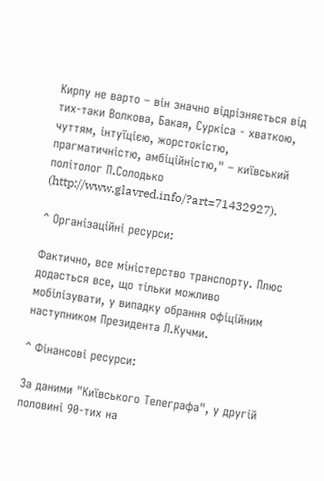Кирпу не варто – він значно відрізняється від тих-таки Волкова, Бакая, Суркіса - хваткою, чуттям, інтуїцією, жорстокістю, прагматичністю, амбіційністю," – київський політолог П.Солодько (http://www.glavred.info/?art=71432927).

^ Організаційні ресурси:

Фактично, все міністерство транспорту. Плюс додасться все, що тільки можливо мобілізувати, у випадку обрання офіційним наступником Президента Л.Кучми.

^ Фінансові ресурси:

За даними "Київського Телеграфа", у другій половині 90-тих на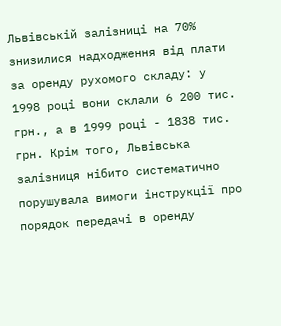Львівській залізниці на 70% знизилися надходження від плати за оренду рухомого складу: у 1998 році вони склали 6 200 тис. грн., а в 1999 році - 1838 тис. грн. Крім того, Львівська залізниця нібито систематично порушувала вимоги інструкції про порядок передачі в оренду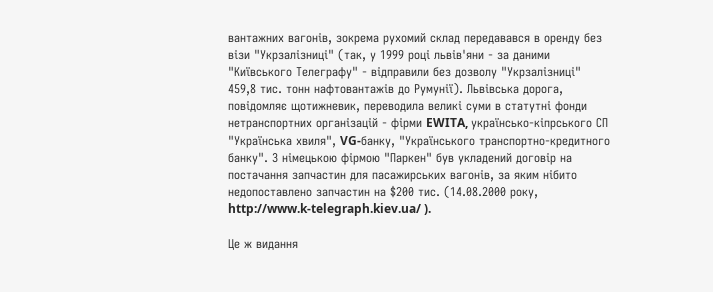вантажних вагонів, зокрема рухомий склад передавався в оренду без візи "Укрзалізниці" (так, у 1999 році львів'яни - за даними "Київського Телеграфу" - відправили без дозволу "Укрзалізниці" 459,8 тис. тонн нафтовантажів до Румунії). Львівська дорога, повідомляє щотижневик, переводила великі суми в статутні фонди нетранспортних організацій - фірми EWITA, українсько-кіпрського СП "Українська хвиля", VG-банку, "Українського транспортно-кредитного банку". З німецькою фірмою "Паркен" був укладений договір на постачання запчастин для пасажирських вагонів, за яким нібито недопоставлено запчастин на $200 тис. (14.08.2000 року, http://www.k-telegraph.kiev.ua/ ).

Це ж видання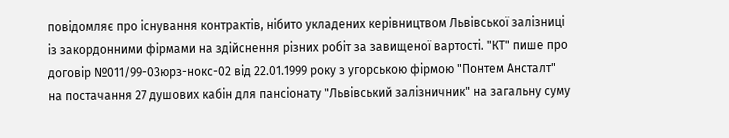повідомляє про існування контрактів, нібито укладених керівництвом Львівської залізниці із закордонними фірмами на здійснення різних робіт за завищеної вартості. "КТ" пише про договір №011/99-03юрз-нокс-02 від 22.01.1999 року з угорською фірмою "Понтем Ансталт" на постачання 27 душових кабін для пансіонату "Львівський залізничник" на загальну суму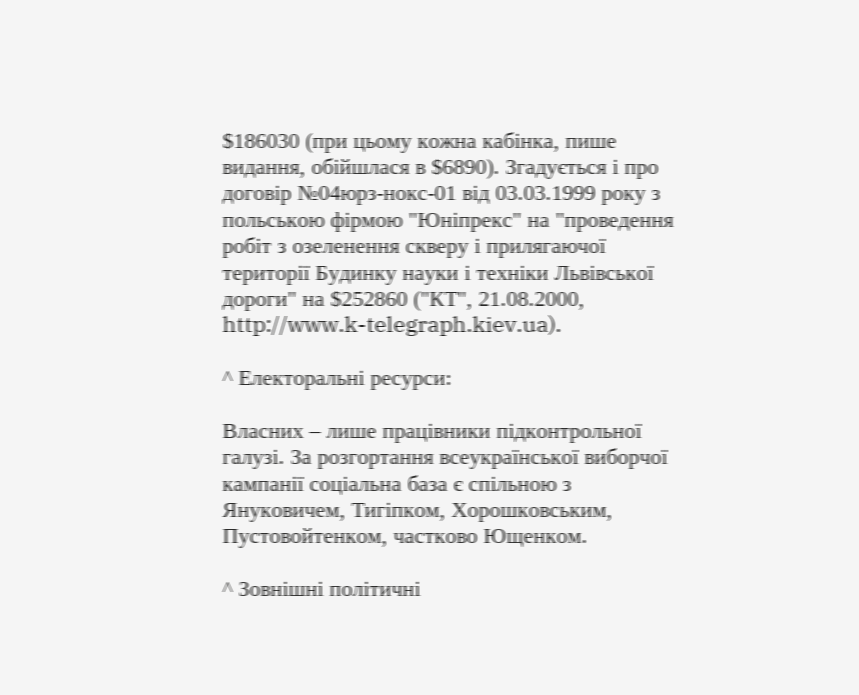$186030 (при цьому кожна кабінка, пише видання, обійшлася в $6890). Згадується і про договір №04юрз-нокс-01 від 03.03.1999 року з польською фірмою "Юніпрекс" на "проведення робіт з озеленення скверу і прилягаючої території Будинку науки і техніки Львівської дороги" на $252860 ("КТ", 21.08.2000, http://www.k-telegraph.kiev.ua).

^ Електоральні ресурси:

Власних – лише працівники підконтрольної галузі. За розгортання всеукраїнської виборчої кампанії соціальна база є спільною з Януковичем, Тигіпком, Хорошковським, Пустовойтенком, частково Ющенком.

^ Зовнішні політичні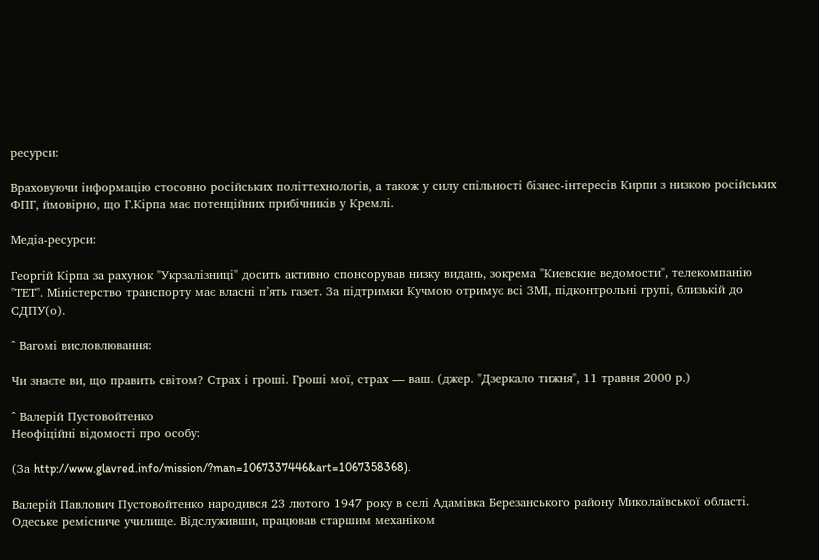ресурси:

Враховуючи інформацію стосовно російських політтехнологів, а також у силу спільності бізнес-інтересів Кирпи з низкою російських ФПГ, ймовірно, що Г.Кірпа має потенційних прибічників у Кремлі.

Медіа-ресурси:

Георгій Кірпа за рахунок "Укрзалізниці" досить активно спонсорував низку видань, зокрема "Киевские ведомости", телекомпанію "ТЕТ". Міністерство транспорту має власні п’ять газет. За підтримки Кучмою отримує всі ЗМІ, підконтрольні групі, близькій до СДПУ(о).

^ Вагомі висловлювання:

Чи знаєте ви, що править світом? Страх і гроші. Гроші мої, страх — ваш. (джер. "Дзеркало тижня", 11 травня 2000 р.)

^ Валерій Пустовойтенко
Неофіційні відомості про особу:

(За http://www.glavred.info/mission/?man=1067337446&art=1067358368).

Валерій Павлович Пустовойтенко народився 23 лютого 1947 року в селі Адамівка Березанського району Миколаївської області. Одеське ремісниче училище. Відслуживши, працював старшим механіком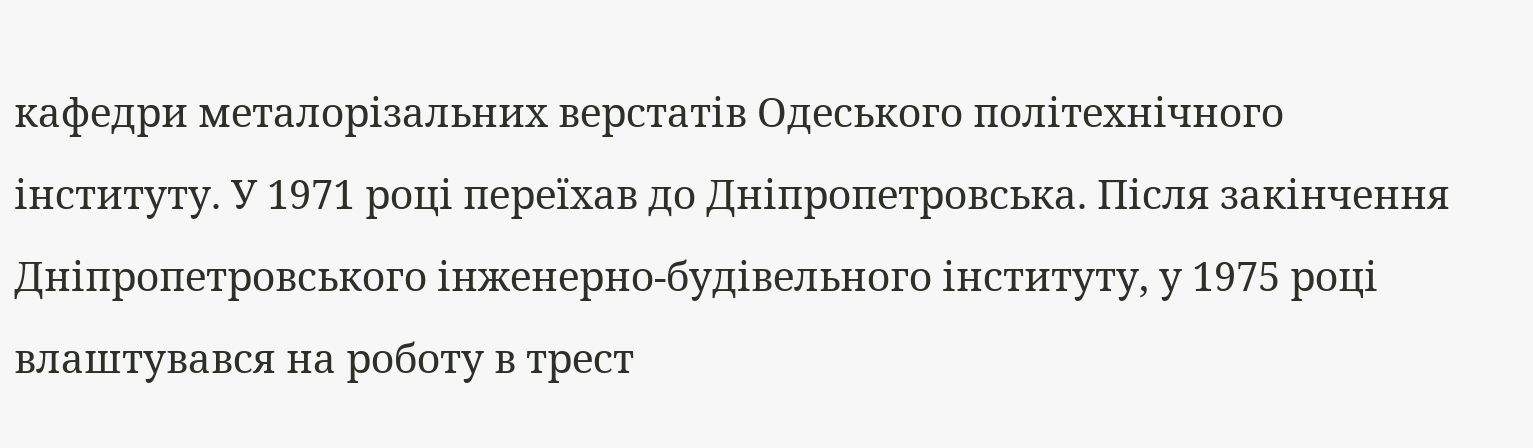кафедри металорізальних верстатів Одеського політехнічного інституту. У 1971 році переїхав до Дніпропетровська. Після закінчення Дніпропетровського інженерно-будівельного інституту, у 1975 році влаштувався на роботу в трест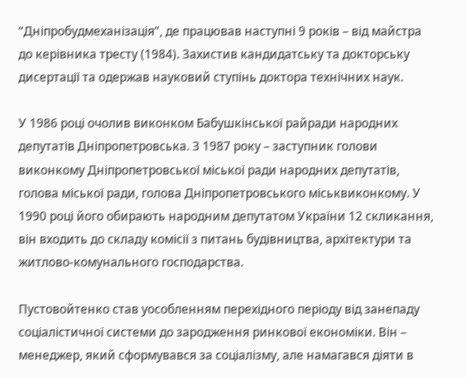“Дніпробудмеханізація”, де працював наступні 9 років – від майстра до керівника тресту (1984). Захистив кандидатську та докторську дисертації та одержав науковий ступінь доктора технічних наук.

У 1986 році очолив виконком Бабушкінської райради народних депутатів Дніпропетровська. З 1987 року – заступник голови виконкому Дніпропетровської міської ради народних депутатів, голова міської ради, голова Дніпропетровського міськвиконкому. У 1990 році його обирають народним депутатом України 12 скликання, він входить до складу комісії з питань будівництва, архітектури та житлово-комунального господарства.

Пустовойтенко став уособленням перехідного періоду від занепаду соціалістичної системи до зародження ринкової економіки. Він –  менеджер, який сформувався за соціалізму, але намагався діяти в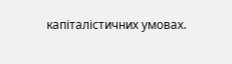капіталістичних умовах.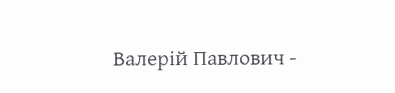Валерій Павлович -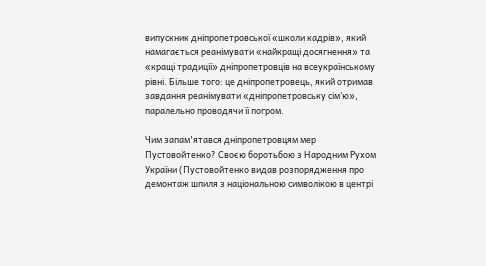випускник дніпропетровської «школи кадрів», який намагається реанімувати «найкращі досягнення» та «кращі традиції» дніпропетровців на всеукраїнському рівні. Більше того: це дніпропетровець, який отримав завдання реанімувати «дніпропетровську сім’ю», паралельно проводячи її погром.

Чим запам'ятався дніпропетровцям мер Пустовойтенко? Своєю боротьбою з Народним Рухом України (Пустовойтенко видав розпорядження про демонтаж шпиля з національною символікою в центрі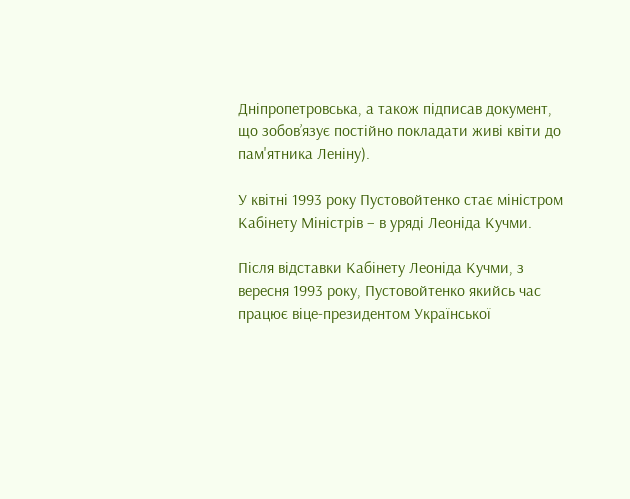Дніпропетровська, а також підписав документ, що зобов’язує постійно покладати живі квіти до пам'ятника Леніну).

У квітні 1993 року Пустовойтенко стає міністром Кабінету Міністрів – в уряді Леоніда Кучми.

Після відставки Кабінету Леоніда Кучми, з вересня 1993 року, Пустовойтенко якийсь час працює віце-президентом Української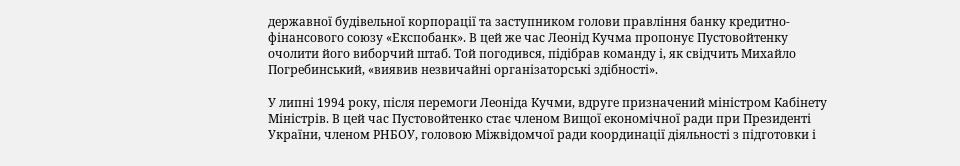державної будівельної корпорації та заступником голови правління банку кредитно-фінансового союзу «Експобанк». В цей же час Леонід Кучма пропонує Пустовойтенку очолити його виборчий штаб. Той погодився, підібрав команду і, як свідчить Михайло Погребинський, «виявив незвичайні організаторські здібності».

У липні 1994 року, після перемоги Леоніда Кучми, вдруге призначений міністром Кабінету Міністрів. В цей час Пустовойтенко стає членом Вищої економічної ради при Президенті України, членом РНБОУ, головою Міжвідомчої ради координації діяльності з підготовки і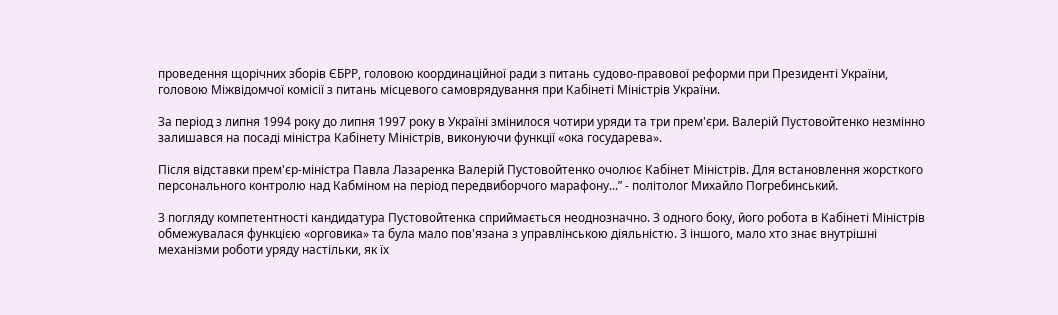проведення щорічних зборів ЄБРР, головою координаційної ради з питань судово-правової реформи при Президенті України, головою Міжвідомчої комісії з питань місцевого самоврядування при Кабінеті Міністрів України.

За період з липня 1994 року до липня 1997 року в Україні змінилося чотири уряди та три прем'єри. Валерій Пустовойтенко незмінно залишався на посаді міністра Кабінету Міністрів, виконуючи функції «ока государева».

Після відставки прем'єр-міністра Павла Лазаренка Валерій Пустовойтенко очолює Кабінет Міністрів. Для встановлення жорсткого персонального контролю над Кабміном на період передвиборчого марафону...” - політолог Михайло Погребинський.

З погляду компетентності кандидатура Пустовойтенка сприймається неоднозначно. З одного боку, його робота в Кабінеті Міністрів обмежувалася функцією «орговика» та була мало пов'язана з управлінською діяльністю. З іншого, мало хто знає внутрішні механізми роботи уряду настільки, як їх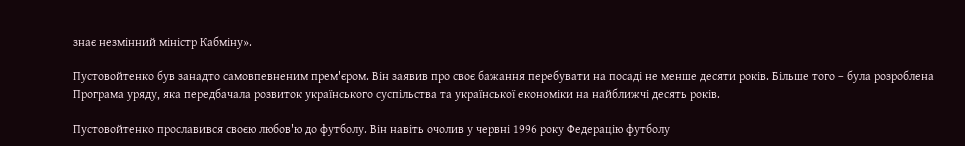знає незмінний міністр Кабміну».

Пустовойтенко був занадто самовпевненим прем'єром. Він заявив про своє бажання перебувати на посаді не менше десяти років. Більше того – була розроблена Програма уряду, яка передбачала розвиток українського суспільства та української економіки на найближчі десять років.

Пустовойтенко прославився своєю любов'ю до футболу. Він навіть очолив у червні 1996 року Федерацію футболу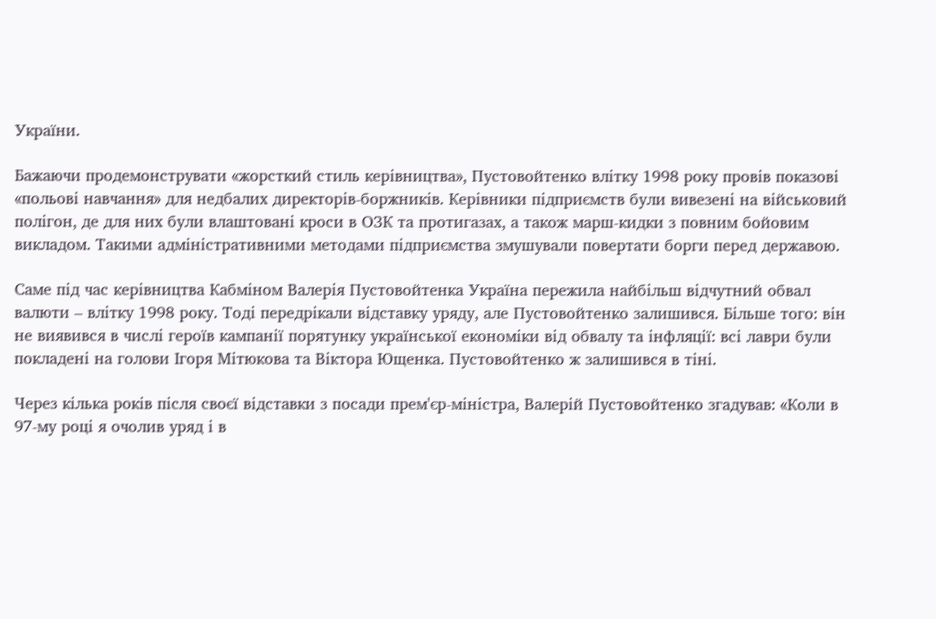України.

Бажаючи продемонструвати «жорсткий стиль керівництва», Пустовойтенко влітку 1998 року провів показові «польові навчання» для недбалих директорів-боржників. Керівники підприємств були вивезені на військовий полігон, де для них були влаштовані кроси в ОЗК та протигазах, а також марш-кидки з повним бойовим викладом. Такими адміністративними методами підприємства змушували повертати борги перед державою.

Саме під час керівництва Кабміном Валерія Пустовойтенка Україна пережила найбільш відчутний обвал валюти – влітку 1998 року. Тоді передрікали відставку уряду, але Пустовойтенко залишився. Більше того: він не виявився в числі героїв кампанії порятунку української економіки від обвалу та інфляції: всі лаври були покладені на голови Ігоря Мітюкова та Віктора Ющенка. Пустовойтенко ж залишився в тіні.

Через кілька років після своєї відставки з посади прем'єр-міністра, Валерій Пустовойтенко згадував: «Коли в 97-му році я очолив уряд і в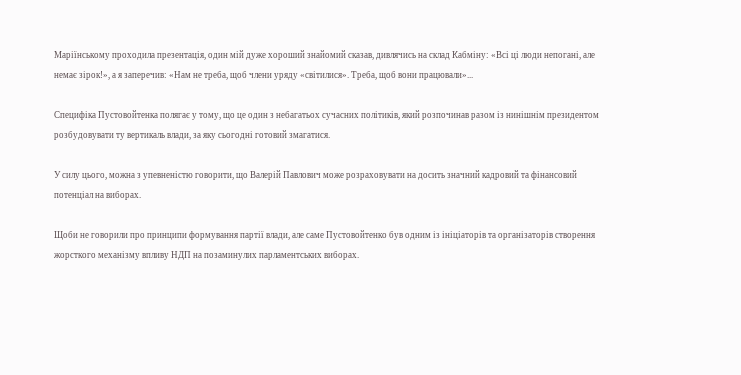Маріїнському проходила презентація, один мій дуже хороший знайомий сказав, дивлячись на склад Кабміну: «Всі ці люди непогані, але немає зірок!», а я заперечив: «Нам не треба, щоб члени уряду «світилися». Треба, щоб вони працювали»...

Специфіка Пустовойтенка полягає у тому, що це один з небагатьох сучасних політиків, який розпочинав разом із нинішнім президентом розбудовувати ту вертикаль влади, за яку сьогодні готовий змагатися.

У силу цього, можна з упевненістю говорити, що Валерій Павлович може розраховувати на досить значний кадровий та фінансовий потенціал на виборах.

Щоби не говорили про принципи формування партії влади, але саме Пустовойтенко був одним із ініціаторів та організаторів створення жорсткого механізму впливу НДП на позаминулих парламентських виборах.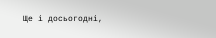Ще і досьогодні,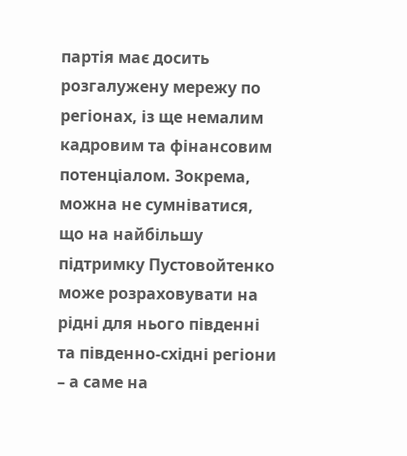партія має досить розгалужену мережу по регіонах, із ще немалим кадровим та фінансовим потенціалом. Зокрема, можна не сумніватися, що на найбільшу підтримку Пустовойтенко може розраховувати на рідні для нього південні та південно-східні регіони – а саме на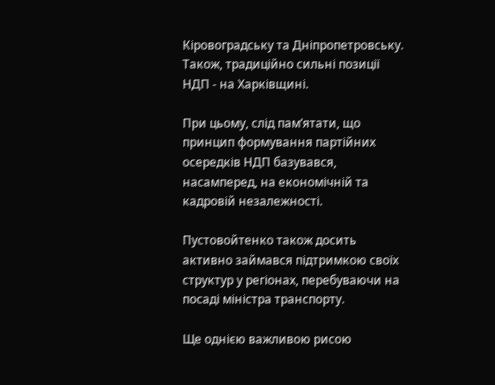Кіровоградську та Дніпропетровську. Також, традиційно сильні позиції НДП - на Харківщині.

При цьому, слід пам’ятати, що принцип формування партійних осередків НДП базувався, насамперед, на економічній та кадровій незалежності.

Пустовойтенко також досить активно займався підтримкою своїх структур у регіонах, перебуваючи на посаді міністра транспорту.

Ще однією важливою рисою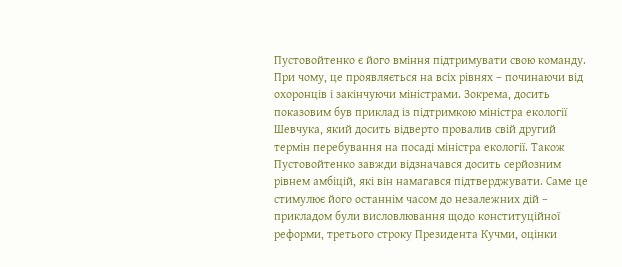Пустовойтенко є його вміння підтримувати свою команду. При чому, це проявляється на всіх рівнях – починаючи від охоронців і закінчуючи міністрами. Зокрема, досить показовим був приклад із підтримкою міністра екології Шевчука, який досить відверто провалив свій другий термін перебування на посаді міністра екології. Також Пустовойтенко завжди відзначався досить серйозним рівнем амбіцій, які він намагався підтверджувати. Саме це стимулює його останнім часом до незалежних дій – прикладом були висловлювання щодо конституційної реформи, третього строку Президента Кучми, оцінки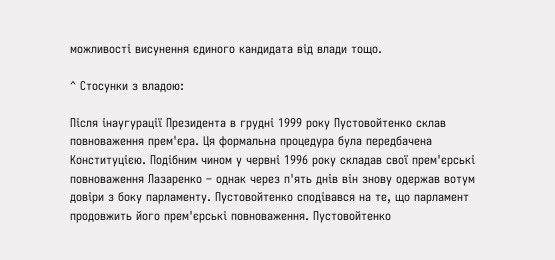можливості висунення єдиного кандидата від влади тощо.

^ Стосунки з владою:

Після інаугурації Президента в грудні 1999 року Пустовойтенко склав повноваження прем'єра. Ця формальна процедура була передбачена Конституцією. Подібним чином у червні 1996 року складав свої прем'єрські повноваження Лазаренко – однак через п'ять днів він знову одержав вотум довіри з боку парламенту. Пустовойтенко сподівався на те, що парламент продовжить його прем'єрські повноваження. Пустовойтенко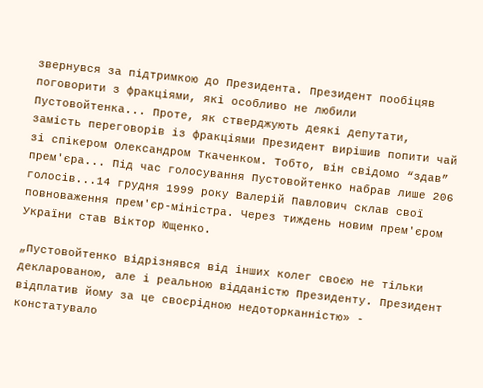звернувся за підтримкою до Президента. Президент пообіцяв поговорити з фракціями, які особливо не любили Пустовойтенка... Проте, як стверджують деякі депутати, замість переговорів із фракціями Президент вирішив попити чай зі спікером Олександром Ткаченком. Тобто, він свідомо “здав” прем'єра... Під час голосування Пустовойтенко набрав лише 206 голосів...14 грудня 1999 року Валерій Павлович склав свої повноваження прем'єр-міністра. Через тиждень новим прем'єром України став Віктор Ющенко.

„Пустовойтенко відрізнявся від інших колег своєю не тільки декларованою, але і реальною відданістю Президенту. Президент відплатив йому за це своєрідною недоторканністю» - констатувало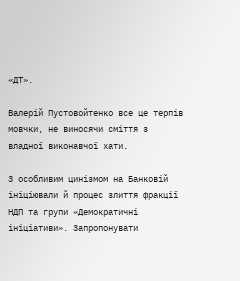«ДТ».

Валерій Пустовойтенко все це терпів мовчки, не виносячи сміття з владної виконавчої хати.

З особливим цинізмом на Банковій ініціювали й процес злиття фракції НДП та групи «Демократичні ініціативи». Запропонувати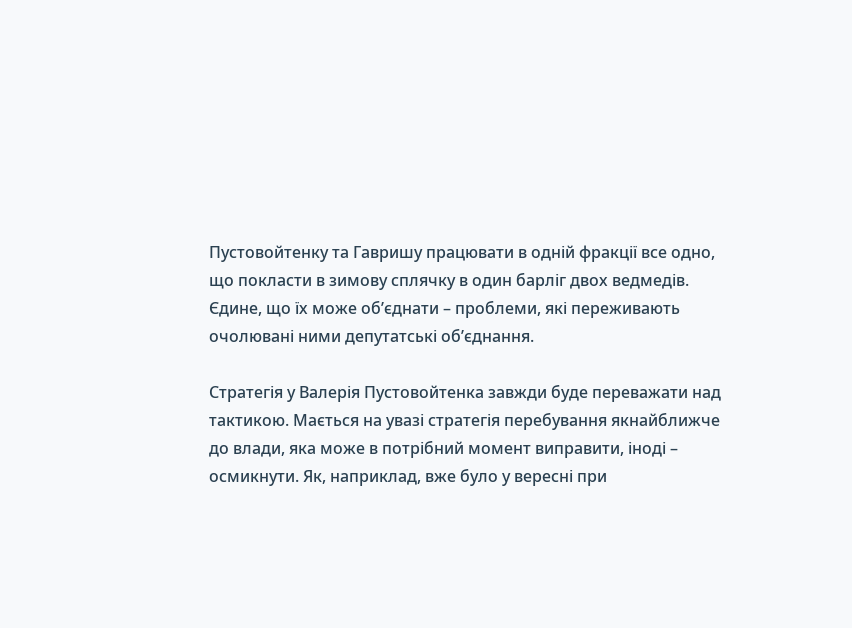Пустовойтенку та Гавришу працювати в одній фракції все одно, що покласти в зимову сплячку в один барліг двох ведмедів. Єдине, що їх може об’єднати – проблеми, які переживають очолювані ними депутатські об’єднання.

Стратегія у Валерія Пустовойтенка завжди буде переважати над тактикою. Мається на увазі стратегія перебування якнайближче до влади, яка може в потрібний момент виправити, іноді – осмикнути. Як, наприклад, вже було у вересні при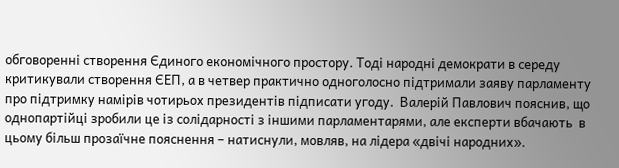обговоренні створення Єдиного економічного простору. Тоді народні демократи в середу критикували створення ЄЕП, а в четвер практично одноголосно підтримали заяву парламенту про підтримку намірів чотирьох президентів підписати угоду.  Валерій Павлович пояснив, що однопартійці зробили це із солідарності з іншими парламентарями, але експерти вбачають  в цьому більш прозаїчне пояснення – натиснули, мовляв, на лідера «двічі народних».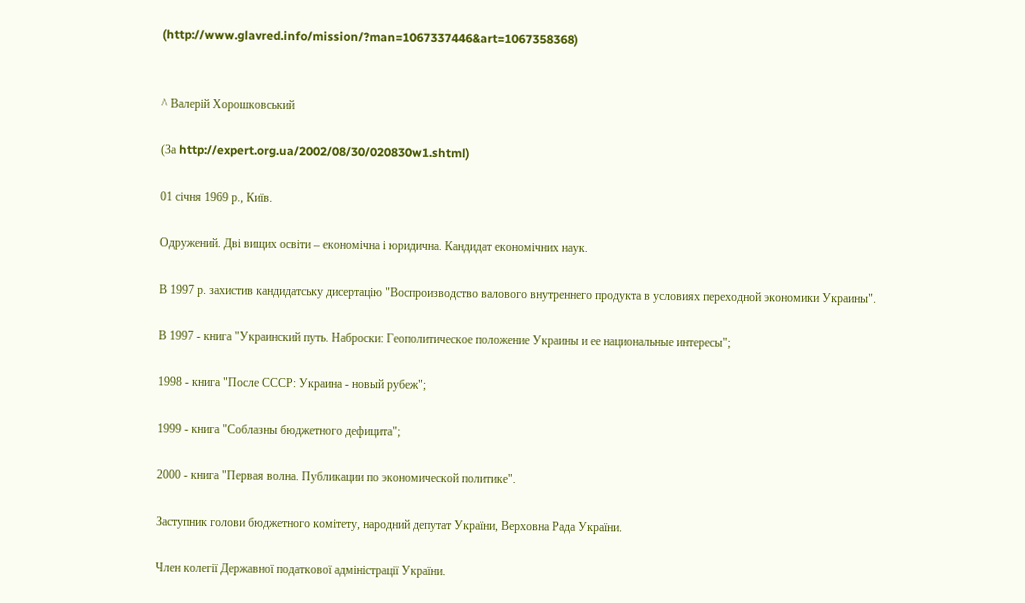(http://www.glavred.info/mission/?man=1067337446&art=1067358368)


^ Валерій Хорошковський

(За http://expert.org.ua/2002/08/30/020830w1.shtml)

01 січня 1969 р., Київ.

Одружений. Дві вищих освіти – економічна і юридична. Кандидат економічних наук.

В 1997 р. захистив кандидатську дисертацію "Воспроизводство валового внутреннего продукта в условиях переходной экономики Украины".

В 1997 - книга "Украинский путь. Наброски: Геополитическое положение Украины и ее национальные интересы";

1998 - книга "После СССР: Украина - новый рубеж";

1999 - книга "Соблазны бюджетного дефицита";

2000 - книга "Первая волна. Публикации по экономической политике".

Заступник голови бюджетного комітету, народний депутат України, Верховна Рада України.

Член колегії Державної податкової адміністрації України.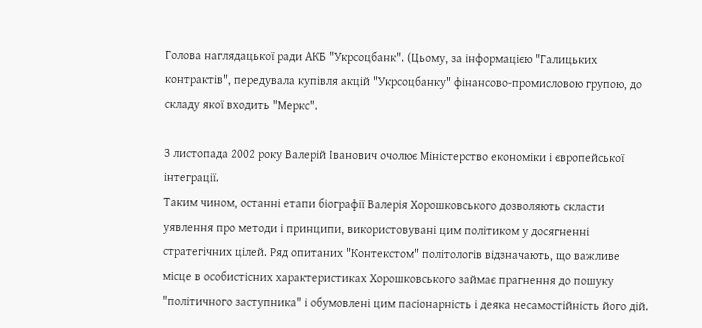Голова наглядацької ради АКБ "Укрсоцбанк". (Цьому, за інформацією "Галицьких контрактів", передувала купівля акцій "Укрсоцбанку" фінансово-промисловою групою, до складу якої входить "Меркс".

З листопада 2002 року Валерій Іванович очолює Міністерство економіки і європейської інтеграції.
Таким чином, останні етапи біографії Валерія Хорошковського дозволяють скласти уявлення про методи і принципи, використовувані цим політиком у досягненні стратегічних цілей. Ряд опитаних "Контекстом" політологів відзначають, що важливе місце в особистісних характеристиках Хорошковського займає прагнення до пошуку "політичного заступника" і обумовлені цим пасіонарність і деяка несамостійність його дій.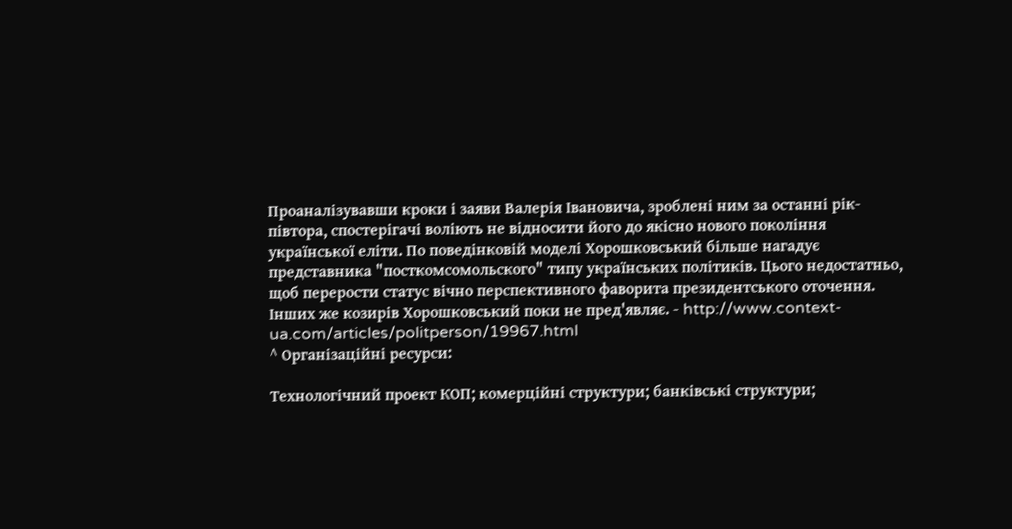Проаналізувавши кроки і заяви Валерія Івановича, зроблені ним за останні рік-півтора, спостерігачі воліють не відносити його до якісно нового покоління української еліти. По поведінковій моделі Хорошковський більше нагадує представника "посткомсомольского" типу українських політиків. Цього недостатньо, щоб перерости статус вічно перспективного фаворита президентського оточення. Інших же козирів Хорошковський поки не пред'являє. - http://www.context-ua.com/articles/politperson/19967.html
^ Організаційні ресурси:

Технологічний проект КОП; комерційні структури; банківські структури;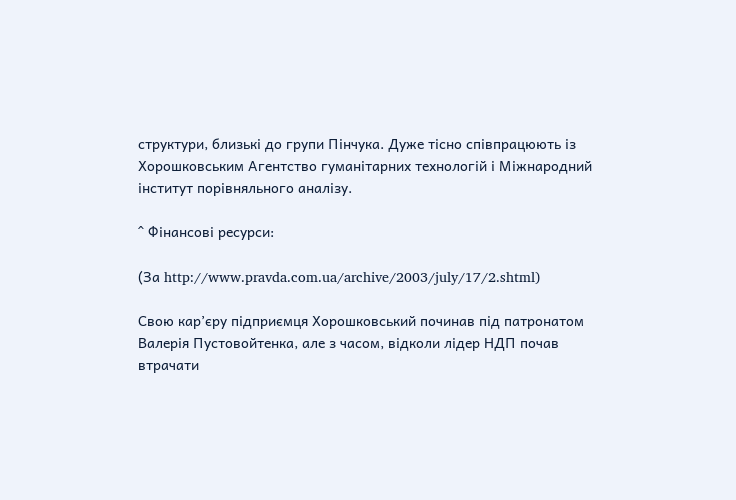структури, близькі до групи Пінчука. Дуже тісно співпрацюють із Хорошковським Агентство гуманітарних технологій і Міжнародний інститут порівняльного аналізу.

^ Фінансові ресурси:

(За http://www.pravda.com.ua/archive/2003/july/17/2.shtml)

Свою кар’єру підприємця Хорошковський починав під патронатом Валерія Пустовойтенка, але з часом, відколи лідер НДП почав втрачати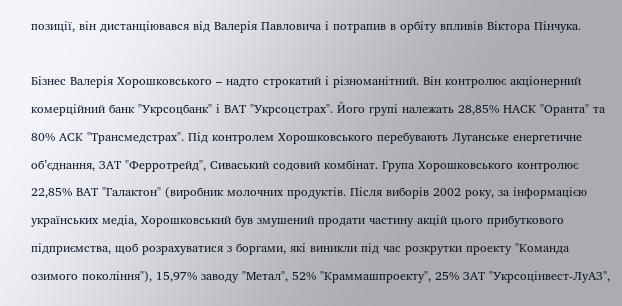позиції, він дистанціювався від Валерія Павловича і потрапив в орбіту впливів Віктора Пінчука.

Бізнес Валерія Хорошковського – надто строкатий і різноманітний. Він контролює акціонерний комерційний банк "Укрсоцбанк" і ВАТ "Укрсоцстрах". Його групі належать 28,85% НАСК "Оранта" та 80% АСК "Трансмедстрах". Під контролем Хорошковського перебувають Луганське енергетичне об’єднання, ЗАТ "Ферротрейд", Сиваський содовий комбінат. Група Хорошковського контролює 22,85% ВАТ "Галактон" (виробник молочних продуктів. Після виборів 2002 року, за інформацією українських медіа, Хорошковський був змушений продати частину акцій цього прибуткового підприємства, щоб розрахуватися з боргами, які виникли під час розкрутки проекту "Команда озимого покоління"), 15,97% заводу "Метал", 52% "Краммашпроекту", 25% ЗАТ "Укрсоцінвест-ЛуАЗ",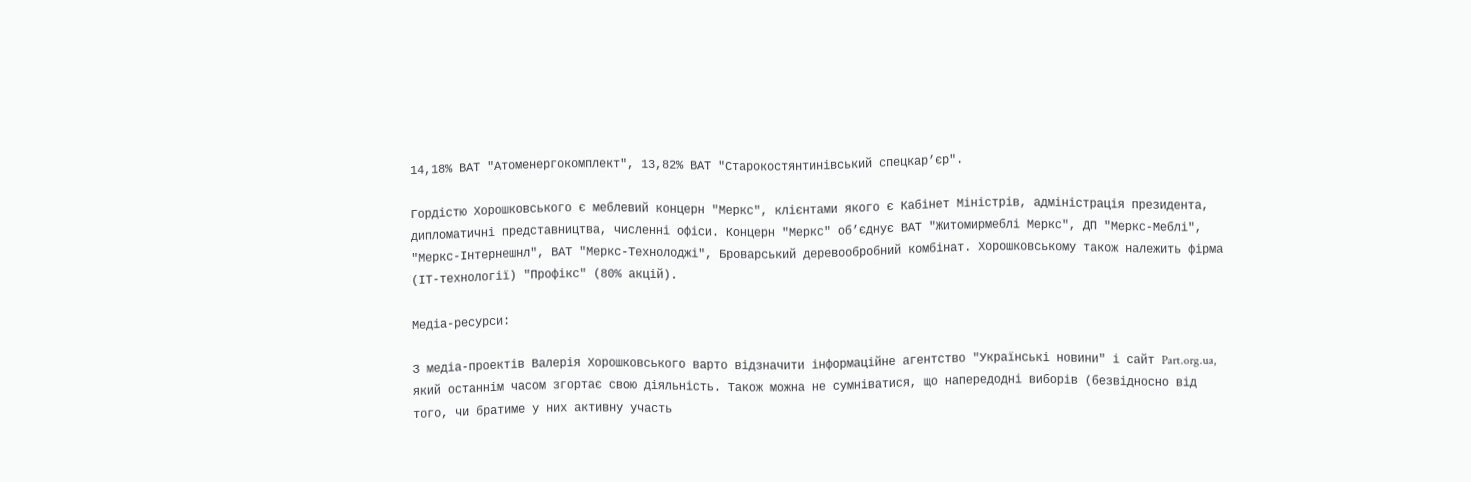14,18% ВАТ "Атоменергокомплект", 13,82% ВАТ "Старокостянтинівський спецкар’єр".

Гордістю Хорошковського є меблевий концерн "Меркс", клієнтами якого є Кабінет Міністрів, адміністрація президента, дипломатичні представництва, численні офіси. Концерн "Меркс" об’єднує ВАТ "Житомирмеблі Меркс", ДП "Меркс-Меблі", "Меркс-Інтернешнл", ВАТ "Меркс-Технолоджі", Броварський деревообробний комбінат. Хорошковському також належить фірма (ІТ-технології) "Профікс" (80% акцій).

Медіа-ресурси:

З медіа-проектів Валерія Хорошковського варто відзначити інформаційне агентство "Українські новини" і сайт Part.org.ua, який останнім часом згортає свою діяльність. Також можна не сумніватися, що напередодні виборів (безвідносно від того, чи братиме у них активну участь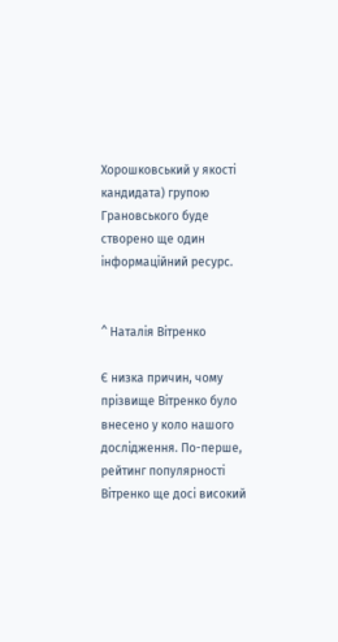Хорошковський у якості кандидата) групою Грановського буде створено ще один інформаційний ресурс.


^ Наталія Вітренко

Є низка причин, чому прізвище Вітренко було внесено у коло нашого дослідження. По-перше, рейтинг популярності Вітренко ще досі високий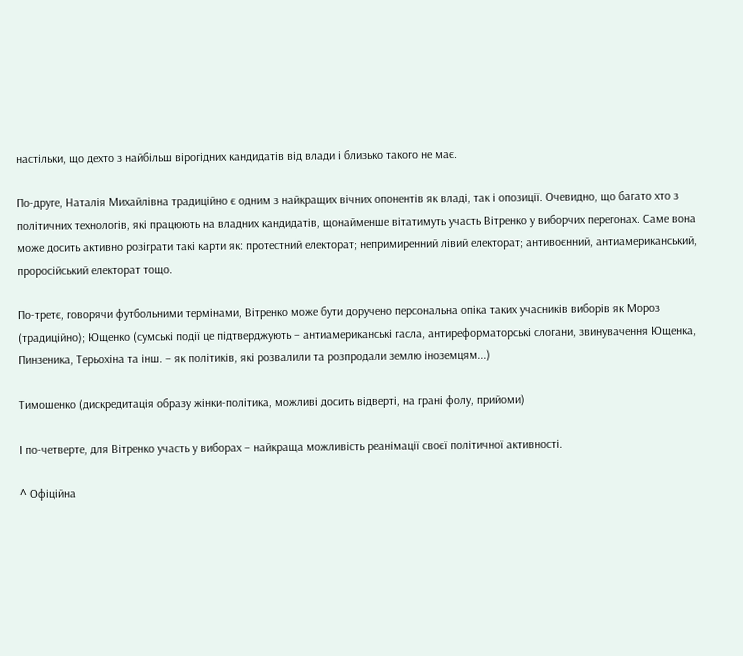настільки, що дехто з найбільш вірогідних кандидатів від влади і близько такого не має.

По-друге, Наталія Михайлівна традиційно є одним з найкращих вічних опонентів як владі, так і опозиції. Очевидно, що багато хто з політичних технологів, які працюють на владних кандидатів, щонайменше вітатимуть участь Вітренко у виборчих перегонах. Саме вона може досить активно розіграти такі карти як: протестний електорат; непримиренний лівий електорат; антивоєнний, антиамериканський, проросійський електорат тощо.

По-третє, говорячи футбольними термінами, Вітренко може бути доручено персональна опіка таких учасників виборів як Мороз (традиційно); Ющенко (сумські події це підтверджують – антиамериканські гасла, антиреформаторські слогани, звинувачення Ющенка, Пинзеника, Терьохіна та інш. – як політиків, які розвалили та розпродали землю іноземцям...)

Тимошенко (дискредитація образу жінки-політика, можливі досить відверті, на грані фолу, прийоми)

І по-четверте, для Вітренко участь у виборах – найкраща можливість реанімації своєї політичної активності.

^ Офіційна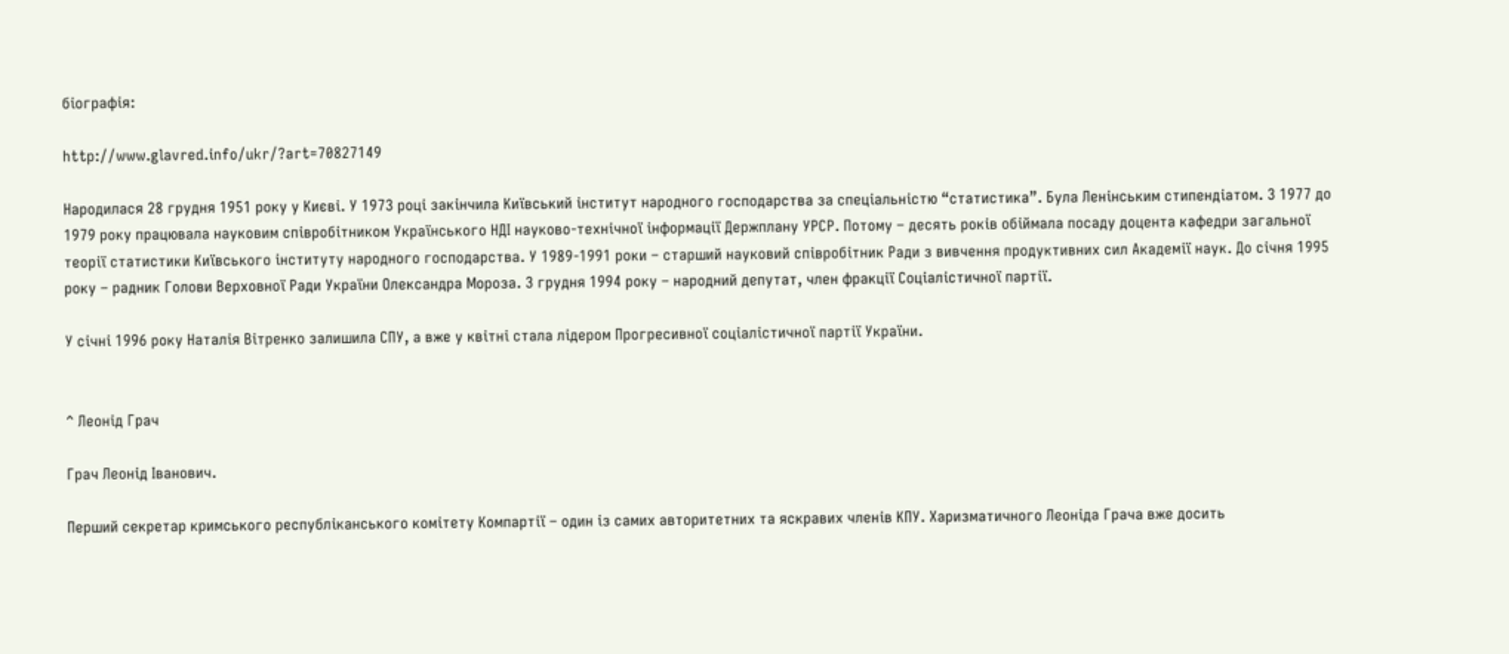біографія:

http://www.glavred.info/ukr/?art=70827149

Народилася 28 грудня 1951 року у Києві. У 1973 році закінчила Київський інститут народного господарства за спеціальністю “статистика”. Була Ленінським стипендіатом. З 1977 до 1979 року працювала науковим співробітником Українського НДІ науково-технічної інформації Держплану УРСР. Потому – десять років обіймала посаду доцента кафедри загальної теорії статистики Київського інституту народного господарства. У 1989-1991 роки – старший науковий співробітник Ради з вивчення продуктивних сил Академії наук. До січня 1995 року – радник Голови Верховної Ради України Олександра Мороза. З грудня 1994 року – народний депутат, член фракції Соціалістичної партії.

У січні 1996 року Наталія Вітренко залишила СПУ, а вже у квітні стала лідером Прогресивної соціалістичної партії України.


^ Леонід Грач

Грач Леонід Іванович.

Перший секретар кримського республіканського комітету Компартії – один із самих авторитетних та яскравих членів КПУ. Харизматичного Леоніда Грача вже досить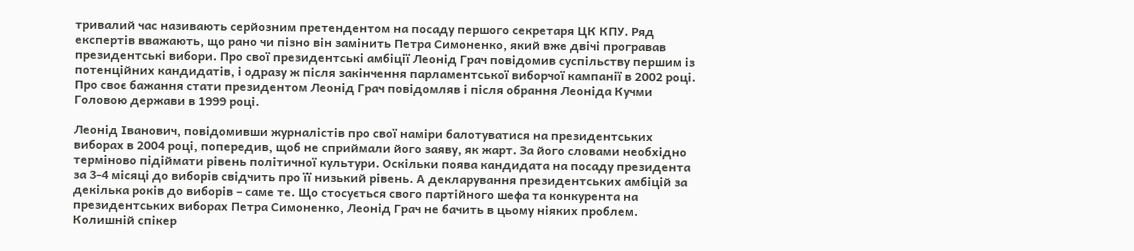тривалий час називають серйозним претендентом на посаду першого секретаря ЦК КПУ. Ряд експертів вважають, що рано чи пізно він замінить Петра Симоненко, який вже двічі програвав президентські вибори. Про свої президентські амбіції Леонід Грач повідомив суспільству першим із потенційних кандидатів, і одразу ж після закінчення парламентської виборчої кампанії в 2002 році. Про своє бажання стати президентом Леонід Грач повідомляв і після обрання Леоніда Кучми Головою держави в 1999 році.

Леонід Іванович, повідомивши журналістів про свої наміри балотуватися на президентських виборах в 2004 році, попередив, щоб не сприймали його заяву, як жарт. За його словами необхідно терміново підіймати рівень політичної культури. Оскільки поява кандидата на посаду президента за 3-4 місяці до виборів свідчить про її низький рівень. А декларування президентських амбіцій за декілька років до виборів – саме те. Що стосується свого партійного шефа та конкурента на президентських виборах Петра Симоненко, Леонід Грач не бачить в цьому ніяких проблем. Колишній спікер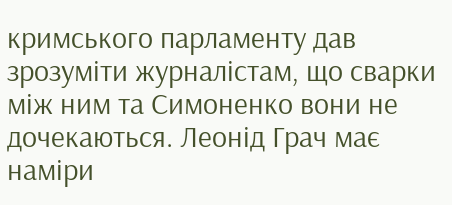кримського парламенту дав зрозуміти журналістам, що сварки між ним та Симоненко вони не дочекаються. Леонід Грач має наміри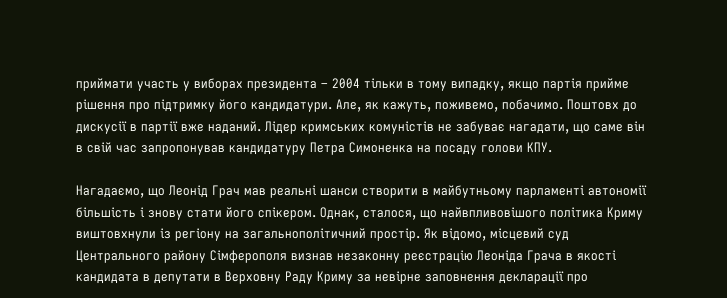приймати участь у виборах президента – 2004 тільки в тому випадку, якщо партія прийме рішення про підтримку його кандидатури. Але, як кажуть, поживемо, побачимо. Поштовх до дискусії в партії вже наданий. Лідер кримських комуністів не забуває нагадати, що саме він в свій час запропонував кандидатуру Петра Симоненка на посаду голови КПУ.

Нагадаємо, що Леонід Грач мав реальні шанси створити в майбутньому парламенті автономії більшість і знову стати його спікером. Однак, сталося, що найвпливовішого політика Криму виштовхнули із регіону на загальнополітичний простір. Як відомо, місцевий суд Центрального району Сімферополя визнав незаконну реєстрацію Леоніда Грача в якості кандидата в депутати в Верховну Раду Криму за невірне заповнення декларації про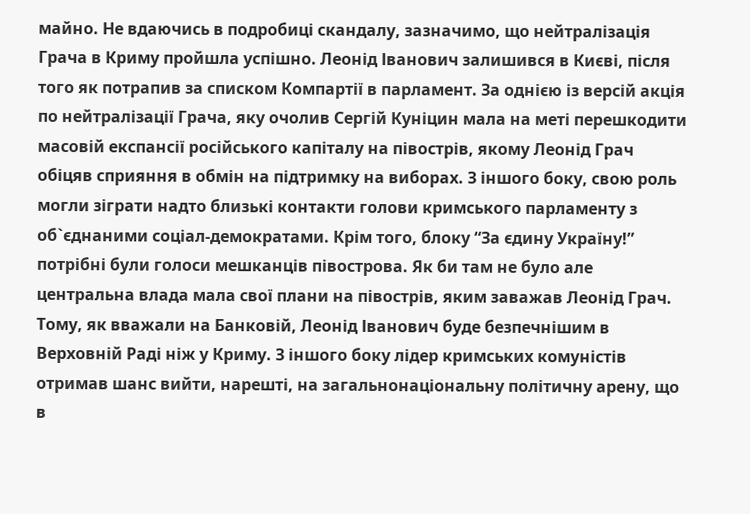майно. Не вдаючись в подробиці скандалу, зазначимо, що нейтралізація Грача в Криму пройшла успішно. Леонід Іванович залишився в Києві, після того як потрапив за списком Компартії в парламент. За однією із версій акція по нейтралізації Грача, яку очолив Сергій Куніцин мала на меті перешкодити масовій експансії російського капіталу на півострів, якому Леонід Грач обіцяв сприяння в обмін на підтримку на виборах. З іншого боку, свою роль могли зіграти надто близькі контакти голови кримського парламенту з об`єднаними соціал-демократами. Крім того, блоку “За єдину Україну!” потрібні були голоси мешканців півострова. Як би там не було але центральна влада мала свої плани на півострів, яким заважав Леонід Грач. Тому, як вважали на Банковій, Леонід Іванович буде безпечнішим в Верховній Раді ніж у Криму. З іншого боку лідер кримських комуністів отримав шанс вийти, нарешті, на загальнонаціональну політичну арену, що в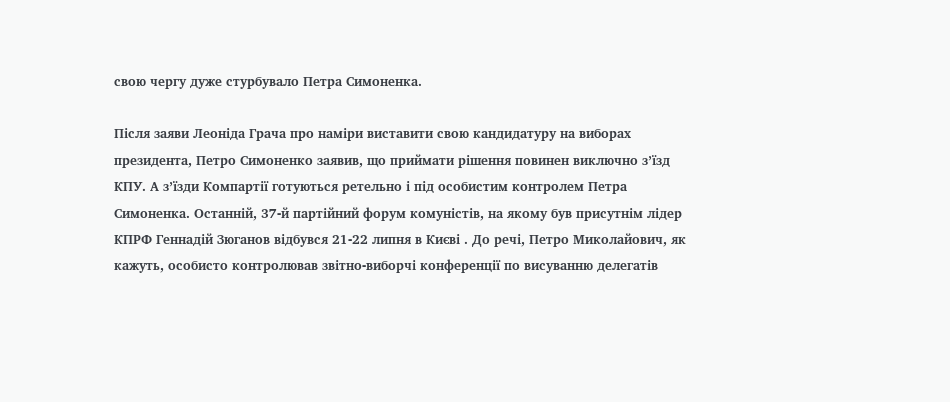свою чергу дуже стурбувало Петра Симоненка.

Після заяви Леоніда Грача про наміри виставити свою кандидатуру на виборах президента, Петро Симоненко заявив, що приймати рішення повинен виключно з’їзд КПУ. А з’їзди Компартії готуються ретельно і під особистим контролем Петра Симоненка. Останній, 37-й партійний форум комуністів, на якому був присутнім лідер КПРФ Геннадій Зюганов відбувся 21-22 липня в Києві . До речі, Петро Миколайович, як кажуть, особисто контролював звітно-виборчі конференції по висуванню делегатів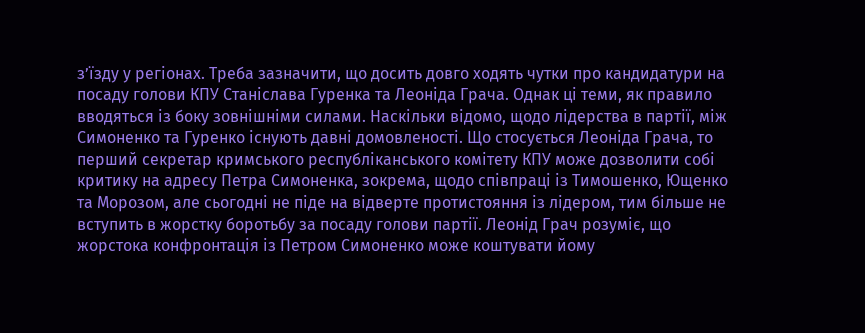з’їзду у регіонах. Треба зазначити, що досить довго ходять чутки про кандидатури на посаду голови КПУ Станіслава Гуренка та Леоніда Грача. Однак ці теми, як правило вводяться із боку зовнішніми силами. Наскільки відомо, щодо лідерства в партії, між Симоненко та Гуренко існують давні домовленості. Що стосується Леоніда Грача, то перший секретар кримського республіканського комітету КПУ може дозволити собі критику на адресу Петра Симоненка, зокрема, щодо співпраці із Тимошенко, Ющенко та Морозом, але сьогодні не піде на відверте протистояння із лідером, тим більше не вступить в жорстку боротьбу за посаду голови партії. Леонід Грач розуміє, що жорстока конфронтація із Петром Симоненко може коштувати йому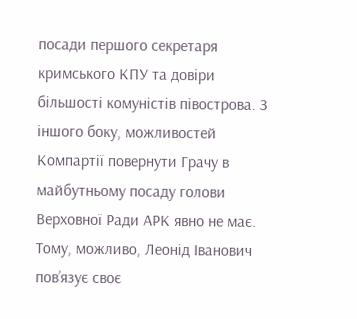посади першого секретаря кримського КПУ та довіри більшості комуністів півострова. З іншого боку, можливостей Компартії повернути Грачу в майбутньому посаду голови Верховної Ради АРК явно не має. Тому, можливо, Леонід Іванович пов’язує своє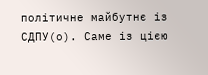політичне майбутнє із СДПУ(о). Саме із цією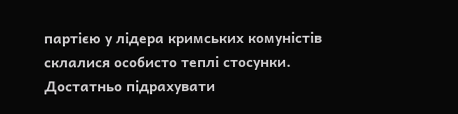партією у лідера кримських комуністів склалися особисто теплі стосунки. Достатньо підрахувати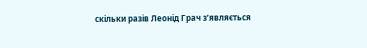скільки разів Леонід Грач з’являється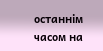останнім часом на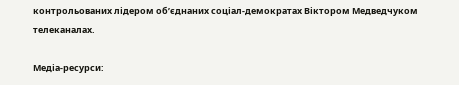контрольованих лідером об’єднаних соціал-демократах Віктором Медведчуком телеканалах.

Медіа-ресурси: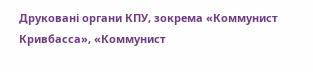Друковані органи КПУ, зокрема «Коммунист Кривбасса», «Коммунист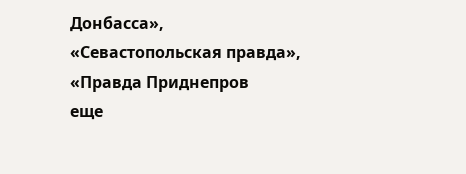Донбасса», «Севастопольская правда», «Правда Приднепров
еще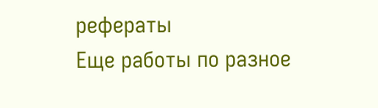рефераты
Еще работы по разное